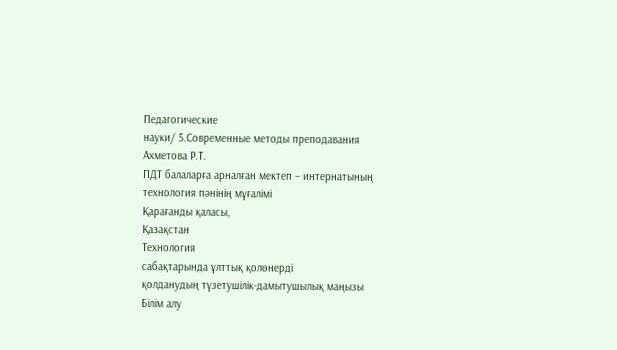Педагогические
науки/ 5.Современные методы преподавания
Ахметова Р.Т.
ПДТ балаларға арналған мектеп – интернатының
технология пәнінің мұғалімі
Қарағанды қаласы,
Қазақстан
Технология
сабақтарында ұлттық қолөнерді
қолданудың түзетушілік-дамытушылық маңызы
Білім алу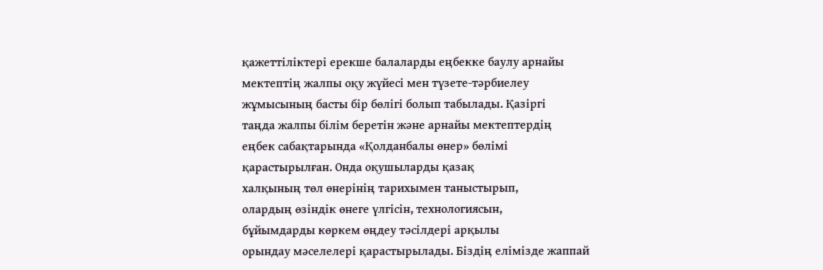қажеттіліктері ерекше балаларды еңбекке баулу арнайы
мектептің жалпы оқу жүйесі мен түзете-тәрбиелеу
жұмысының басты бір бөлігі болып табылады. Қазіргі
таңда жалпы білім беретін және арнайы мектептердің
еңбек сабақтарында «Қолданбалы өнер» бөлімі
қарастырылған. Онда оқушыларды қазақ
халқының төл өнерінің тарихымен таныстырып,
олардың өзіндік өнеге үлгісін, технологиясын,
бұйымдарды көркем өңдеу тәсілдері арқылы
орындау мәселелері қарастырылады. Біздің елімізде жаппай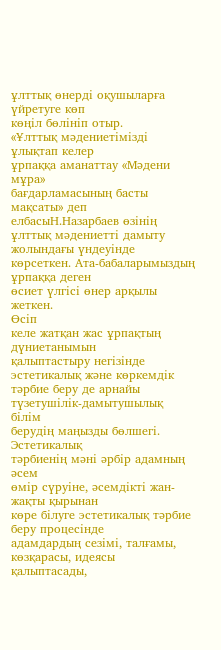ұлттық өнерді оқушыларға үйретуге көп
көңіл бөлініп отыр.
«Ұлттық мәдениетімізді ұлықтап келер
ұрпаққа аманаттау «Мәдени мұра»
бағдарламасының басты мақсаты» деп елбасыН.Назарбаев өзінің
ұлттық мәдениетті дамыту жолындағы үндеуінде
көрсеткен. Ата-бабаларымыздың ұрпаққа деген
өсиет үлгісі өнер арқылы жеткен.
Өсіп
келе жатқан жас ұрпақтың дүниетанымын
қалыптастыру негізінде эстетикалық және көркемдік
тәрбие беру де арнайы түзетушілік-дамытушылық білім
берудің маңызды бөлшегі. Эстетикалық
тәрбиенің мәні әрбір адамның әсем
өмір сүруіне, әсемдікті жан-жақты қырынан
көре білуге эстетикалық тәрбие беру процесінде
адамдардың сезімі, талғамы, көзқарасы, идеясы
қалыптасады,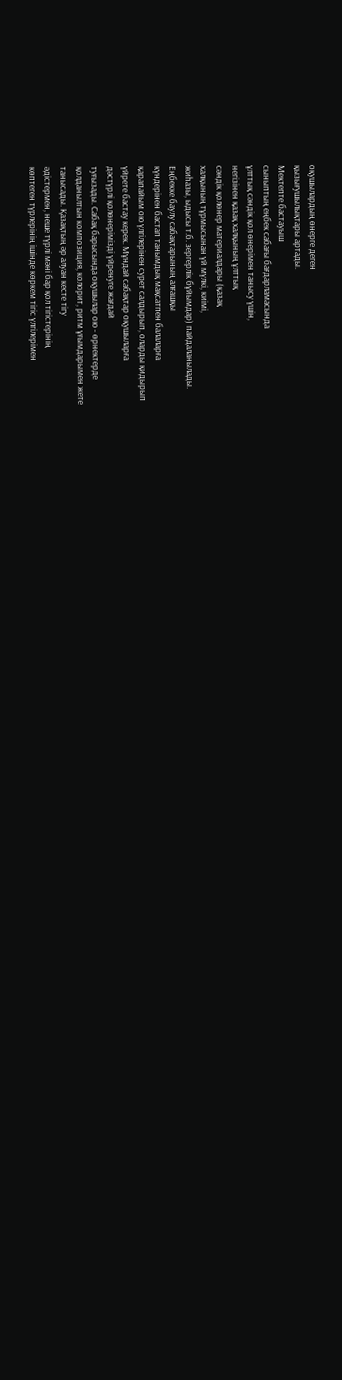оқушылардың өнерге деген
қызығушылықтары артады.
Мектепте бастауыш
сыныптың еңбек сабағы бағдарламаcында
ұлттық сәндік қол өнерімен танысу үшін,
негізінен қазақ халқының ұлттық
сәндік қолөнер материалдары (қазақ
халқының тұрмысынан үй мүлкі, киімі,
жиһазы, ыдысы т.б. зергерлік бұйымдар) пайдаланылады.
Еңбекке баулу сабақтарының алғашқы
күндерінен бастап танымдық мақсатпен балаларға
қарапайым ою үлгілерінен сурет салдырып, оларды қидырып
үйрете бастау керек. Мұндай сабақтар оқушыларға
дәстүрлі қолөнерімізді үйренуге жағдай
туғызады. Сабақ барысында оқушылар ою - өрнектерде
қолданылтын композиция, колорит, ритм ұғымдарымен жете
танысады. Қазақтың әр алуан кесте тігу
әдістермен, неше түрлі мәні бар қол тігістерінің
көптеген түрлерінің ішінде көркем тігіс үлгілерімен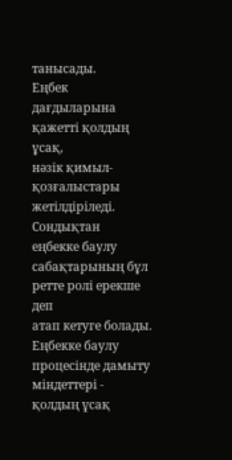танысады.
Еңбек
дағдыларына қажетті қолдың ұсақ,
нәзік қимыл-қозғалыстары жетілдіріледі. Сондықтан
еңбекке баулу сабақтарының бұл ретте ролі ерекше деп
атап кетуге болады. Еңбекке баулу процесінде дамыту міндеттері -
қолдың ұсақ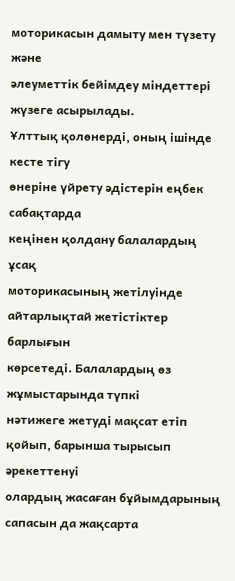моторикасын дамыту мен түзету және
әлеуметтік бейімдеу міндеттері жүзеге асырылады.
Ұлттық қолөнерді, оның ішінде кесте тігу
өнеріне үйрету әдістерін еңбек сабақтарда
кеңінен қолдану балалардың ұсақ
моторикасының жетілуінде айтарлықтай жетістіктер барлығын
көрсетеді. Балалардың өз жұмыстарында түпкі
нәтижеге жетуді мақсат етіп қойып, барынша тырысып әрекеттенуі
олардың жасаған бұйымдарының сапасын да жақсарта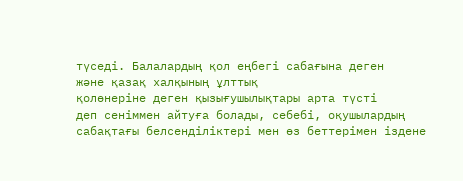түседі. Балалардың қол еңбегі сабағына деген
және қазақ халқының ұлттық
қолөнеріне деген қызығушылықтары арта түсті
деп сеніммен айтуға болады, себебі, оқушылардың
сабақтағы белсенділіктері мен өз беттерімен іздене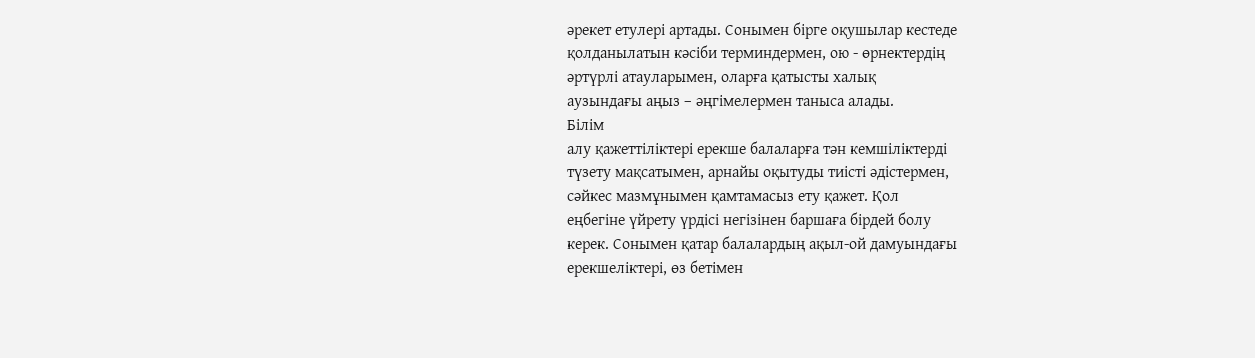әрекет етулері артады. Сонымен бірге оқушылар кестеде
қолданылатын кәсіби терминдермен, ою - өрнектердің
әртүрлі атауларымен, оларға қатысты халық
аузындағы аңыз – әңгімелермен таныса алады.
Білім
алу қажеттіліктері ерекше балаларға тән кемшіліктерді
түзету мақсатымен, арнайы оқытуды тиісті әдістермен,
сәйкес мазмұнымен қамтамасыз ету қажет. Қол
еңбегіне үйрету үрдісі негізінен баршаға бірдей болу
керек. Сонымен қатар балалардың ақыл-ой дамуындағы
ерекшеліктері, өз бетімен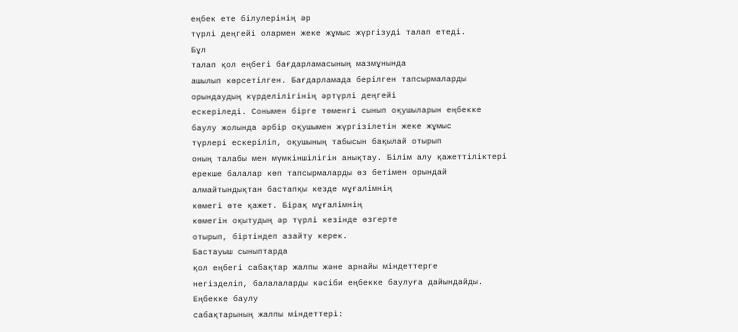еңбек ете білулерінің әр
түрлі деңгейі олармен жеке жұмыс жүргізуді талап етеді.
Бұл
талап қол еңбегі бағдарламасының мазмұнында
ашылып көрсетілген. Бағдарламада берілген тапсырмаларды
орындаудың күрделілігінің әртүрлі деңгейі
ескеріледі. Сонымен бірге төменгі сынып оқушыларын еңбекке
баулу жолында әрбір оқушымен жүргізілетін жеке жұмыс
түрлері ескеріліп, оқушының табысын бақылай отырып
оның талабы мен мүмкіншілігін анықтау. Білім алу қажеттіліктері
ерекше балалар көп тапсырмаларды өз бетімен орындай
алмайтындықтан бастапқы кезде мұғалімнің
көмегі өте қажет. Бірақ мұғалімнің
көмегін оқытудың әр түрлі кезінде өзгерте
отырып, біртіндеп азайту керек.
Бастауыш сыныптарда
қол еңбегі сабақтар жалпы және арнайы міндеттерге
негізделіп, балалаларды кәсіби еңбекке баулуға дайындайды.
Еңбекке баулу
сабақтарының жалпы міндеттері: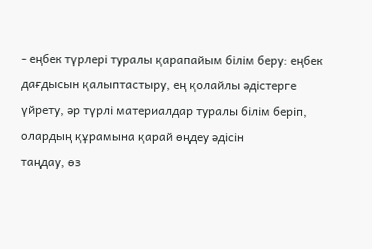- еңбек түрлері туралы қарапайым білім беру: еңбек
дағдысын қалыптастыру, ең қолайлы әдістерге
үйрету, әр түрлі материалдар туралы білім беріп,
олардың құрамына қарай өңдеу әдісін
таңдау, өз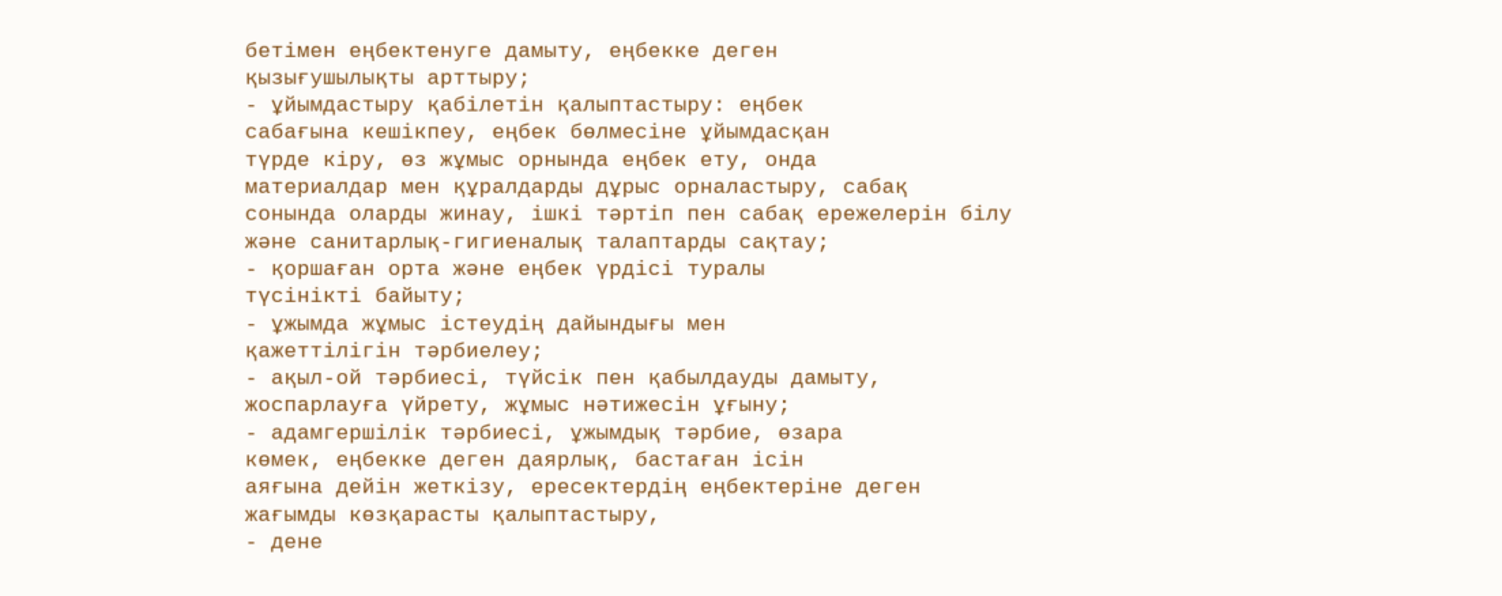бетімен еңбектенуге дамыту, еңбекке деген
қызығушылықты арттыру;
- ұйымдастыру қабілетін қалыптастыру: еңбек
сабағына кешікпеу, еңбек бөлмесіне ұйымдасқан
түрде кіру, өз жұмыс орнында еңбек ету, онда
материалдар мен құралдарды дұрыс орналастыру, сабақ
сонында оларды жинау, ішкі тәртіп пен сабақ ережелерін білу
және санитарлық-гигиеналық талаптарды сақтау;
- қоршаған орта және еңбек үрдісі туралы
түсінікті байыту;
- ұжымда жұмыс істеудің дайындығы мен
қажеттілігін тәрбиелеу;
- ақыл-ой тәрбиесі, түйсік пен қабылдауды дамыту,
жоспарлауға үйрету, жұмыс нәтижесін ұғыну;
- адамгершілік тәрбиесі, ұжымдық тәрбие, өзара
көмек, еңбекке деген даярлық, бастаған ісін
аяғына дейін жеткізу, ересектердің еңбектеріне деген
жағымды көзқарасты қалыптастыру,
- дене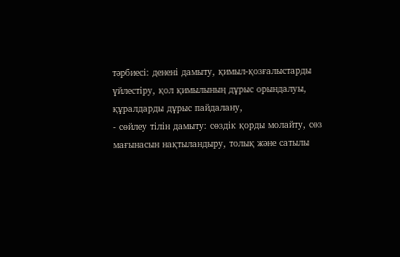тәрбиесі: денені дамыту, қимыл-қозғалыстарды
үйлестіру, қол қимылының дұрыс орындалуы,
құралдарды дұрыс пайдалану,
- сөйлеу тілін дамыту: сөздік қорды молайту, сөз
мағынасын нақтыландыру, толық және сатылы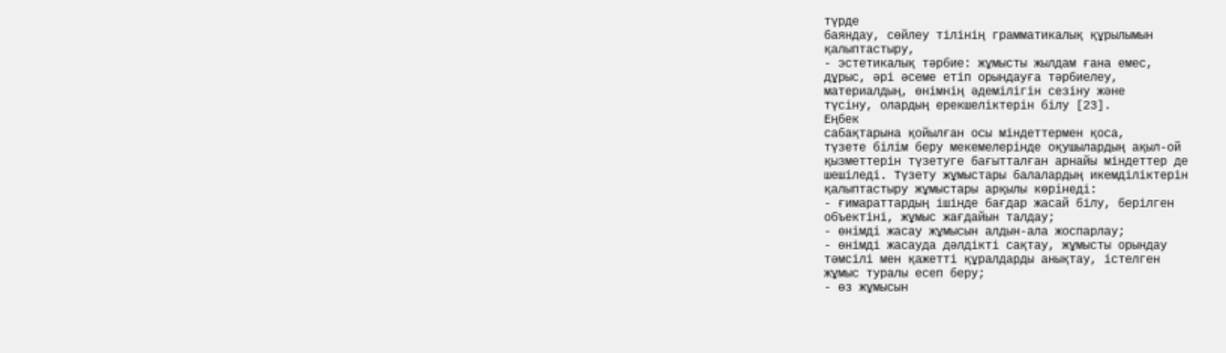түрде
баяндау, сөйлеу тілінің грамматикалық құрылымын
қалыптастыру,
- эстетикалық тәрбие: жұмысты жылдам ғана емес,
дұрыс, әрі әсеме етіп орындауға тәрбиелеу,
материалдың, өнімнің әдемілігін сезіну және
түсіну, олардың ерекшеліктерін білу [23].
Еңбек
сабақтарына қойылған осы міндеттермен қоса,
түзете білім беру мекемелерінде оқушылардың ақыл-ой
қызметтерін түзетуге бағытталған арнайы міндеттер де
шешіледі. Түзету жұмыстары балалардың икемділіктерін
қалыптастыру жұмыстары арқылы көрінеді:
- ғимараттардың ішінде бағдар жасай білу, берілген
объектіні, жұмыс жағдайын талдау;
- өнімді жасау жұмысын алдын-ала жоспарлау;
- өнімді жасауда дәлдікті сақтау, жұмысты орындау
тәмсілі мен қажетті құралдарды анықтау, істелген
жұмыс туралы есеп беру;
- өз жұмысын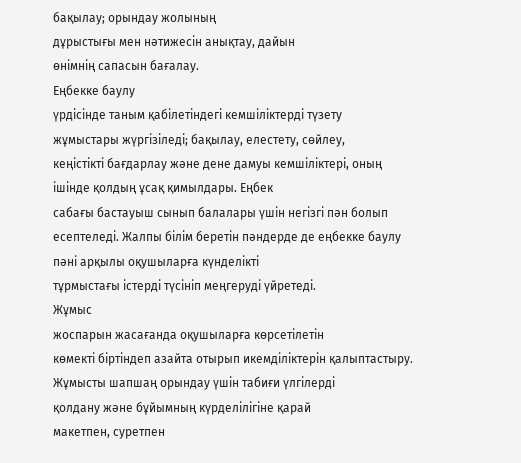бақылау; орындау жолының
дұрыстығы мен нәтижесін анықтау, дайын
өнімнің сапасын бағалау.
Еңбекке баулу
үрдісінде таным қабілетіндегі кемшіліктерді түзету
жұмыстары жүргізіледі; бақылау, елестету, сөйлеу,
кеңістікті бағдарлау және дене дамуы кемшіліктері, оның
ішінде қолдың ұсақ қимылдары. Еңбек
сабағы бастауыш сынып балалары үшін негізгі пән болып
есептеледі. Жалпы білім беретін пәндерде де еңбекке баулу
пәні арқылы оқушыларға күнделікті
тұрмыстағы істерді түсініп меңгеруді үйретеді.
Жұмыс
жоспарын жасағанда оқушыларға көрсетілетін
көмекті біртіндеп азайта отырып икемділіктерін қалыптастыру.
Жұмысты шапшаң орындау үшін табиғи үлгілерді
қолдану және бұйымның күрделілігіне қарай
макетпен, суретпен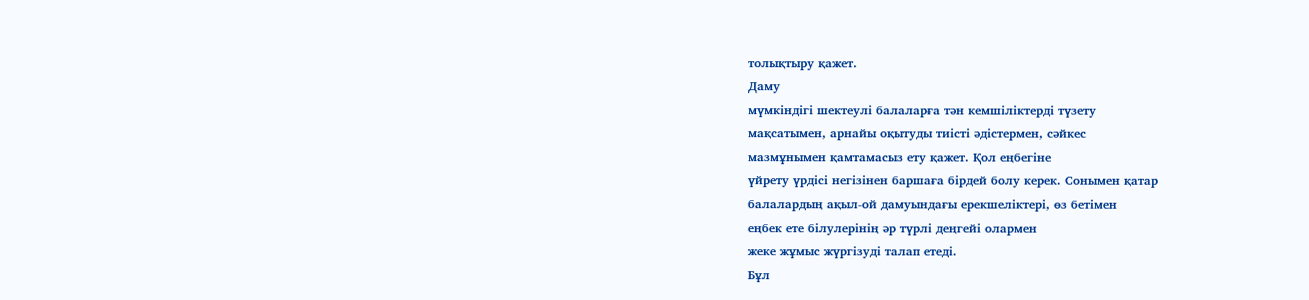толықтыру қажет.
Даму
мүмкіндігі шектеулі балаларға тән кемшіліктерді түзету
мақсатымен, арнайы оқытуды тиісті әдістермен, сәйкес
мазмұнымен қамтамасыз ету қажет. Қол еңбегіне
үйрету үрдісі негізінен баршаға бірдей болу керек. Сонымен қатар
балалардың ақыл-ой дамуындағы ерекшеліктері, өз бетімен
еңбек ете білулерінің әр түрлі деңгейі олармен
жеке жұмыс жүргізуді талап етеді.
Бұл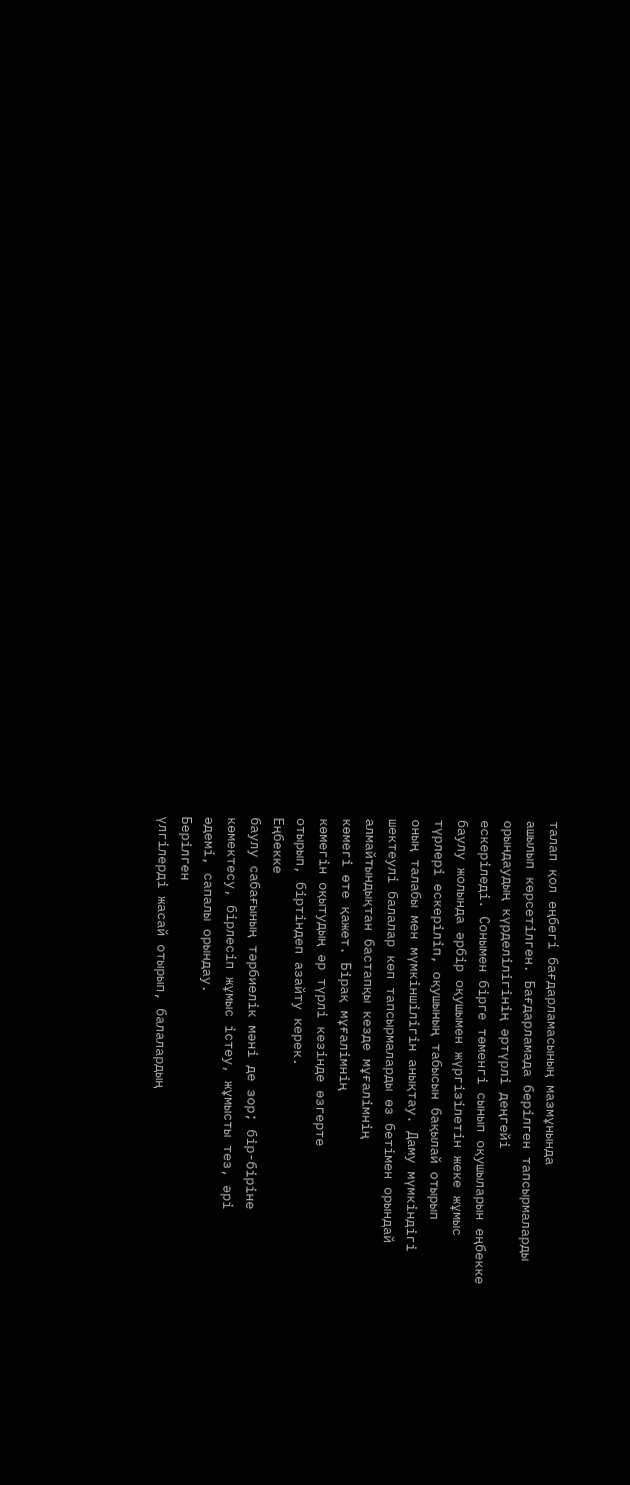талап қол еңбегі бағдарламасының мазмұнында
ашылып көрсетілген. Бағдарламада берілген тапсырмаларды
орындаудың күрделілігінің әртүрлі деңгейі
ескеріледі. Сонымен бірге төменгі сынып оқушыларын еңбекке
баулу жолында әрбір оқушымен жүргізілетін жеке жұмыс
түрлері ескеріліп, оқушының табысын бақылай отырып
оның талабы мен мүмкіншілігін анықтау. Даму мүмкіндігі
шектеулі балалар көп тапсырмаларды өз бетімен орындай
алмайтындықтан бастапқы кезде мұғалімнің
көмегі өте қажет. Бірақ мұғалімнің
көмегін оқытудың әр түрлі кезінде өзгерте
отырып, біртіндеп азайту керек.
Еңбекке
баулу сабағының тәрбиелік мәні де зор; бір-біріне
көмектесу, бірлесіп жұмыс істеу, жұмысты тез, әрі
әдемі, сапалы орындау.
Берілген
үлгілерді жасай отырып, балалардың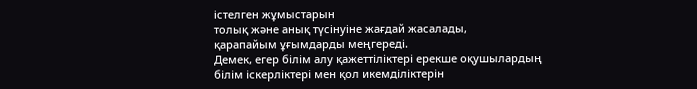істелген жұмыстарын
толық және анық түсінуіне жағдай жасалады,
қарапайым ұғымдарды меңгереді.
Демек, егер білім алу қажеттіліктері ерекше оқушылардың
білім іскерліктері мен қол икемділіктерін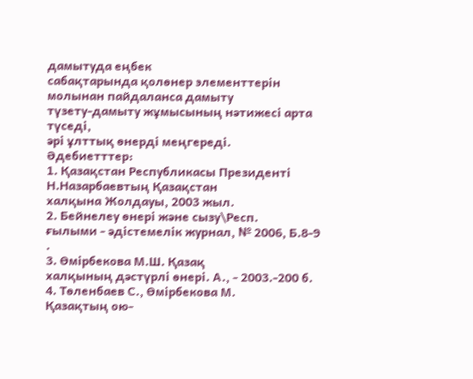дамытуда еңбек
сабақтарында қолөнер элементтерін молынан пайдаланса дамыту
түзету-дамыту жұмысының нәтижесі арта түседі,
әрі ұлттық өнерді меңгереді.
Әдебиетттер:
1. Қазақстан Республикасы Президенті
Н.Назарбаевтың Қазақстан
халқына Жолдауы, 2003 жыл.
2. Бейнелеу өнері және сызу\Респ.
ғылыми - әдістемелік журнал, № 2006, Б.8-9 .
3. Өмірбекова М.Ш. Қазақ
халқының дәстүрлі өнері. А., - 2003.-200 б.
4. Төленбаев С., Өмірбекова М.
Қазақтың ою-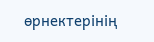өрнектерінің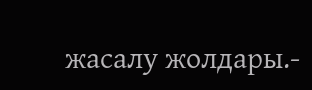жасалу жолдары.-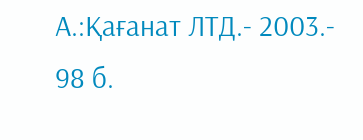А.:Қағанат ЛТД.- 2003.- 98 б.